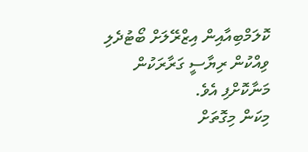ކޮލަމްބިއާއިން އިޒްރޭލަށް ބޯޓުދެލި ވިއްކުން ރިޔާސީ ގަރާރަކުން މަނާކޮށްފި އެވެ.
މިކަން މިގޮތަށް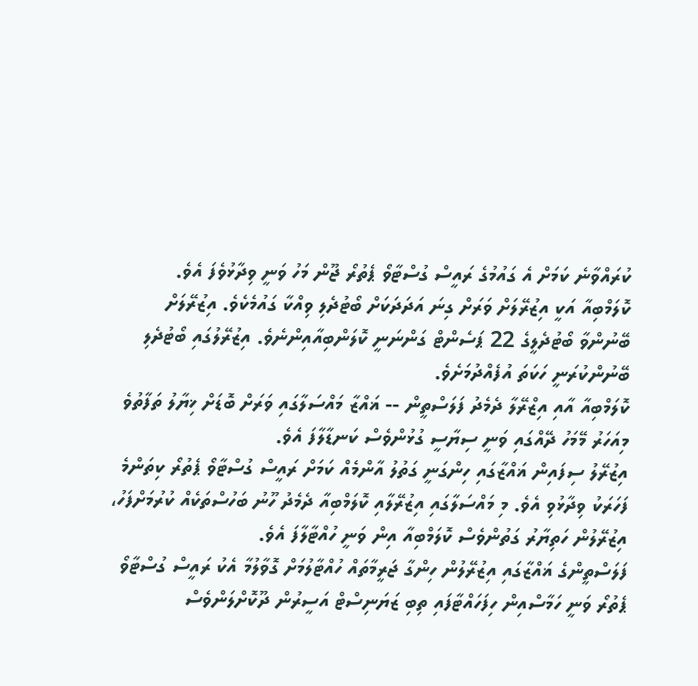ކުރައްވާނެ ކަމަށް އެ ގައުމުގެ ރައީސް ގުސްޓާވޯ ޕެތުރޯ ޖޫން މަހު ވަނީ ވިދާޅުވެފަ އެވެ.
ކޮލަމްބިއާ އަކީ އިޒުރޭލަށް ވަރަށް ގިނަ އަދަދަކަށް ބޯޓުދެލި ވިއްކާ ގައުމެކެވެ. އިޒުރޭލަށް ބޭނުންވާ ބޯޓުދެލީގެ 22 ޕަސެންޓް ގަންނަނީ ކޮލަންބިއާއިންނެވެ. އިޒުރޭލުގައި ބޯޓުދެލި ބޭނުންކުރަނީ ހަކަތަ އުފެއްދުމަށެވެ.
ކޮލަމްބިއާ އާއި އިޒްރޭލާ ދެމެދު ފަލަސްތީން -- ޣައްޒާ މައްސަލާގައި ވަރަށް ބޮޑަށް ޚިޔާލު ތަފާތުވެ މިއަހަރު މޭމަހު ދޭއްގައި ވަނީ ސިޔާސީ ގުޅުންވެސް ކަނޑާލާފަ އެވެ.
އިޒުރޭލު ސިފައިން ޣައްޒާގައި ހިންގަނީ ގަތުލު އާންމެއް ކަމަށް ރައީސް ގުސްޓާވޯ ޕެތުރޯ ކިތަންމެ ފަހަރަކު ވިދާޅުވި އެވެ. މި މައްސަލާގައި އިޒުރޭލާއި ކޮލަމްބިއާ ދެމެދު ހޫނު ބަހުސްތަކެއް ކުރުމަށްފަހު، އިޒުރޭލުން ހަތިޔާރު ގަތުންވެސް ކޮލަމްބިއާ އިން ވަނީ ހުއްޓާލާފަ އެވެ.
ފަލަސްތީންގެ ޣައްޒާގައި އިޒުރޭލުން ހިންގާ ޖަރީމާތައް ހުއްޓާލުމަށް ގޮވާލުމާ އެކު ރައީސް ގުސްޓާވޯ ޕެތުރޯ ވަނީ ހަމާސްއިން ހިފަހައްޓާފައި ތިބި ޒަޔަނިސްޓް އަސީރުން ދޫކޮށްލަންވެސް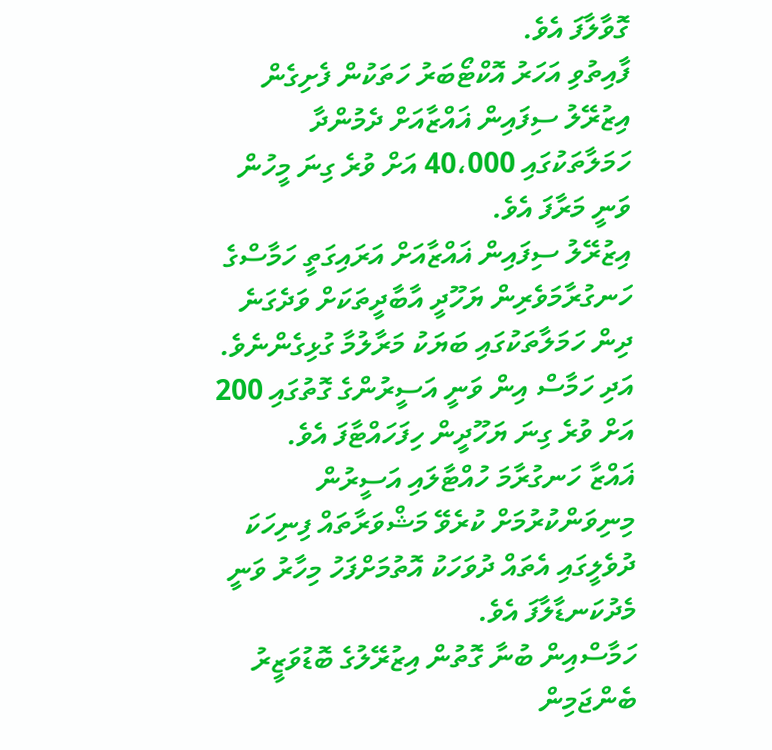ގޮވާލާފަ އެވެ.
ފާއިތުވި އަހަރު އޮކްޓޯބަރު ހަތަކުން ފެށިގެން އިޒުރޭލު ސިފައިން ޣައްޒާއަށް ދެމުންދާ ހަމަލާތަކުގައި 40،000 އަށް ވުރެ ގިނަ މީހުން ވަނީ މަރާފަ އެވެ.
އިޒުރޭލު ސިފައިން ޣައްޒާއަށް އަރައިގަތީ ހަމާސްގެ ހަނގުރާމަވެރިން ޔަހޫދީ އާބާދީތަކަށް ވަދެގަނެ ދިން ހަމަލާތަކުގައި ބަޔަކު މަރާލުމާ ގުޅިގެންނެވެ. އަދި ހަމާސް އިން ވަނީ އަސީރުންގެ ގޮތުގައި 200 އަށް ވުރެ ގިނަ ޔަހޫދީން ހިފަހައްޓާފަ އެވެ.
ޣައްޒާ ހަނގުރާމަ ހުއްޓާލައި އަސީރުން މިނިވަންކުރުމަށް ކުރެވޭ މަޝްވަރާތައް ފިނިހަކަ ދުވެލީގައި އެތައް ދުވަހަކު އޮތުމަށްފަހު މިހާރު ވަނީ މެދުކަނޑާލާފަ އެވެ.
ހަމާސްއިން ބުނާ ގޮތުން އިޒުރޭލުގެ ބޮޑުވަޒީރު ބެންޖަމިން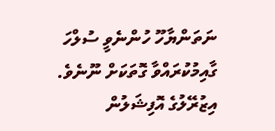ނަތަންޔާހޫ ހުންނެވީ ސުލްހަ ގާއިމުކުރައްވާ ގޮތަކަށް ނޫނެވެ. އިޒުރޭލުގެ އޮފިޝަލުން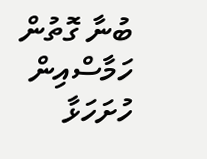ބުނާ ގޮތުން ހަމާސްއިން ހުށަހަޅާ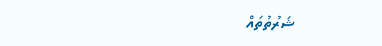ޝަރުތުތައް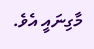މާގިނައީ އެވެ.